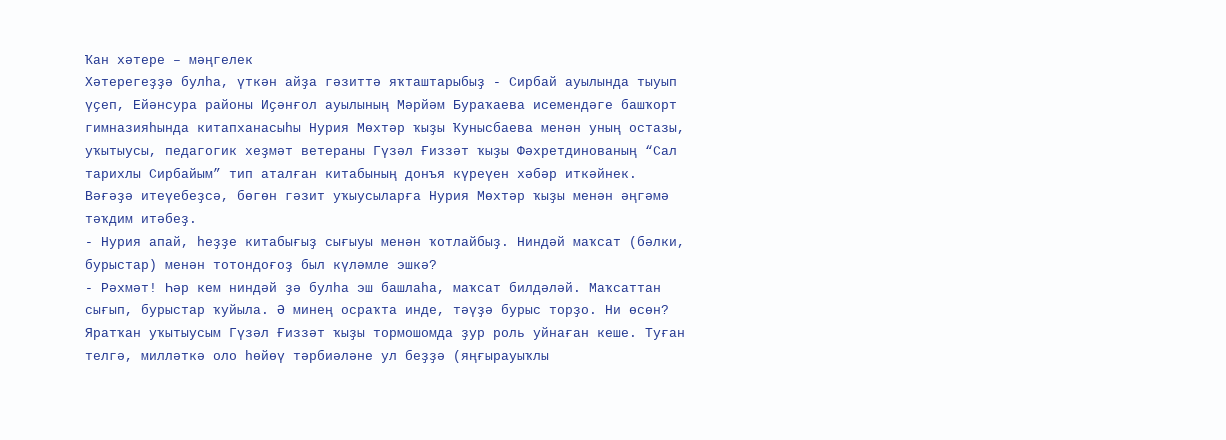Ҡан хәтере – мәңгелек
Хәтерегеҙҙә булһа, үткән айҙа гәзиттә яҡташтарыбыҙ - Сирбай ауылында тыуып үҫеп, Ейәнсура районы Иҫәнғол ауылының Мәрйәм Бураҡаева исемендәге башҡорт гимназияһында китапханасыһы Нурия Мөхтәр ҡыҙы Ҡунысбаева менән уның остазы, уҡытыусы, педагогик хеҙмәт ветераны Гүзәл Ғиззәт ҡыҙы Фәхретдинованың “Сал тарихлы Сирбайым” тип аталған китабының донъя күреүен хәбәр иткәйнек. Вәғәҙә итеүебеҙсә, бөгөн гәзит уҡыусыларға Нурия Мөхтәр ҡыҙы менән әңгәмә тәҡдим итәбеҙ.
- Нурия апай, һеҙҙе китабығыҙ сығыуы менән ҡотлайбыҙ. Ниндәй маҡсат (бәлки, бурыстар) менән тотондоғоҙ был күләмле эшкә?
- Рәхмәт! Һәр кем ниндәй ҙә булһа эш башлаһа, маҡсат билдәләй. Маҡсаттан сығып, бурыстар ҡуйыла. Ә минең осраҡта инде, тәүҙә бурыс торҙо. Ни өсөн? Яратҡан уҡытыусым Гүзәл Ғиззәт ҡыҙы тормошомда ҙур роль уйнаған кеше. Туған телгә, милләткә оло һөйөү тәрбиәләне ул беҙҙә (яңғырауыҡлы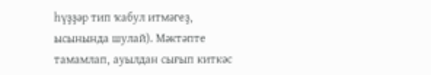һүҙҙәр тип ҡабул итмәгеҙ, ысынында шулай). Мәктәпте тамамлап, ауылдан сығып киткәс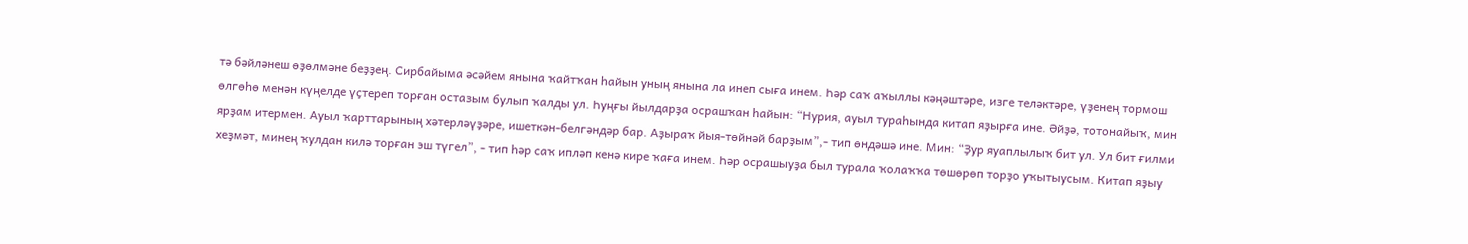тә бәйләнеш өҙөлмәне беҙҙең. Сирбайыма әсәйем янына ҡайтҡан һайын уның янына ла инеп сыға инем. Һәр саҡ аҡыллы кәңәштәре, изге теләктәре, үҙенең тормош өлгөһө менән күңелде үҫтереп торған остазым булып ҡалды ул. Һуңғы йылдарҙа осрашҡан һайын: “Нурия, ауыл тураһында китап яҙырға ине. Әйҙә, тотонайыҡ, мин ярҙам итермен. Ауыл ҡарттарының хәтерләүҙәре, ишеткән-белгәндәр бар. Аҙыраҡ йыя-төйнәй барҙым”,- тип өндәшә ине. Мин: “Ҙур яуаплылыҡ бит ул. Ул бит ғилми хеҙмәт, минең ҡулдан килә торған эш түгел”, - тип һәр саҡ ипләп кенә кире ҡаға инем. Һәр осрашыуҙа был турала ҡолаҡҡа төшөрөп торҙо уҡытыусым. Китап яҙыу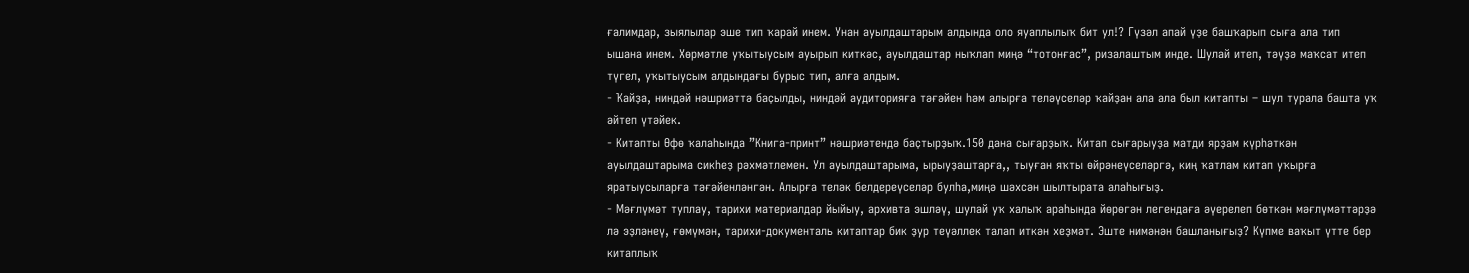ғалимдар, зыялылар эше тип ҡарай инем. Унан ауылдаштарым алдында оло яуаплылыҡ бит ул!? Гүзәл апай үҙе башҡарып сыға ала тип ышана инем. Хөрмәтле уҡытыусым ауырып киткәс, ауылдаштар ныҡлап миңә “тотонғас”, ризалаштым инде. Шулай итеп, тәүҙә маҡсат итеп түгел, уҡытыусым алдындағы бурыс тип, алға алдым.
- Ҡайҙа, ниндәй нәшриәттә баҫылды, ниндәй аудиторияға тәғәйен һәм алырға теләүселәр ҡайҙан ала ала был китапты – шул турала башта уҡ әйтеп үтәйек.
- Китапты Өфө ҡалаһында ”Книга-принт” нәшриәтендә баҫтырҙыҡ.150 дана сығарҙыҡ. Китап сығарыуҙа матди ярҙам күрһәткән ауылдаштарыма сикһеҙ рәхмәтлемен. Ул ауылдаштарыма, ырыуҙаштарға,, тыуған яҡты өйрәнеүселәргә, киң ҡатлам китап уҡырға яратыусыларға тәғәйенләнгән. Алырға теләк белдереүселәр булһа,миңә шәхсән шылтырата алаһығыҙ.
- Мәғлүмәт туплау, тарихи материалдар йыйыу, архивта эшләү, шулай уҡ халыҡ араһында йөрөгән легендаға әүерелеп бөткән мәғлүмәттәрҙә лә эҙләнеү, ғөмүмән, тарихи-документаль китаптар бик ҙур теүәллек талап иткән хеҙмәт. Эште нимәнән башланығыҙ? Күпме ваҡыт үтте бер китаплыҡ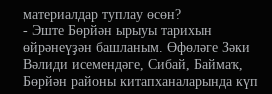материалдар туплау өсөн?
- Эште Бөрйән ырыуы тарихын өйрәнеүҙән башланым. Өфөләге Зәки Вәлиди исемендәге, Сибай, Баймаҡ, Бөрйән районы китапханаларында күп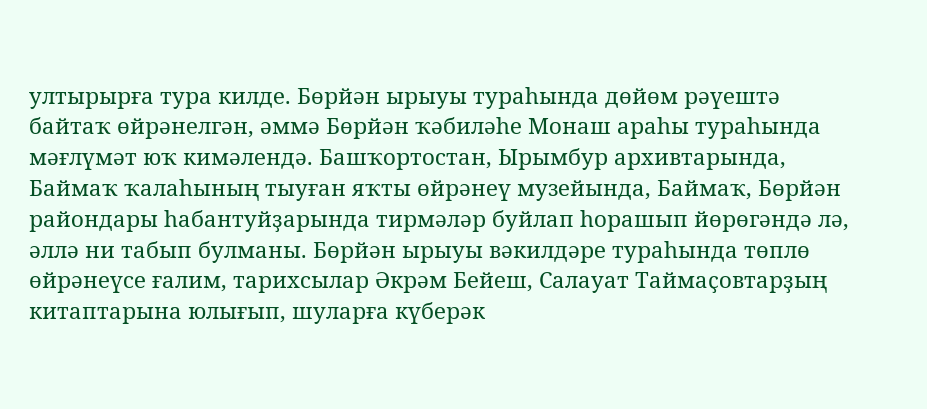ултырырға тура килде. Бөрйән ырыуы тураһында дөйөм рәүештә байтаҡ өйрәнелгән, әммә Бөрйән ҡәбиләһе Монаш араһы тураһында мәғлүмәт юҡ кимәлендә. Башҡортостан, Ырымбур архивтарында, Баймаҡ ҡалаһының тыуған яҡты өйрәнеү музейында, Баймаҡ, Бөрйән райондары һабантуйҙарында тирмәләр буйлап һорашып йөрөгәндә лә, әллә ни табып булманы. Бөрйән ырыуы вәкилдәре тураһында төплө өйрәнеүсе ғалим, тарихсылар Әкрәм Бейеш, Салауат Таймаҫовтарҙың китаптарына юлығып, шуларға күберәк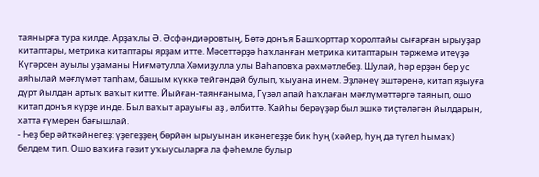таянырға тура килде. Арҙаҡлы Ә. Әсфәндиәровтың, Бөтә донъя Башҡорттар ҡоролтайы сығарған ырыуҙар китаптары, метрика китаптары ярҙам итте. Мәсеттәрҙә һаҡланған метрика китаптарын тәржемә итеүҙә Күгәрсен ауылы уҙаманы Ниғмәтулла Хәмиҙулла улы Ваһаповҡа рәхмәтлебеҙ. Шулай, һәр ерҙән бер ус аяһылай мәғлүмәт тапһам, башым күккә тейгәндәй булып, ҡыуана инем. Эҙләнеү эштәренә, китап яҙыуға дүрт йылдан артыҡ ваҡыт китте. Йыйған-таянғаныма, Гүзәл апай һаҡлаған мәғлүмәттәргә таянып, ошо китап донъя күрҙе инде. Был ваҡыт арауығы аҙ , әлбиттә. Ҡайһы берәүҙәр был эшкә тиҫтәләгән йылдарын, хатта ғүмерен бағышлай.
- Һеҙ бер әйткәйнегеҙ: үҙегеҙҙең бөрйән ырыуынан икәнегеҙҙе бик һуң (хәйер, һуң да түгел һымаҡ) белдем тип. Ошо ваҡиға гәзит уҡыусыларға ла фәһемле булыр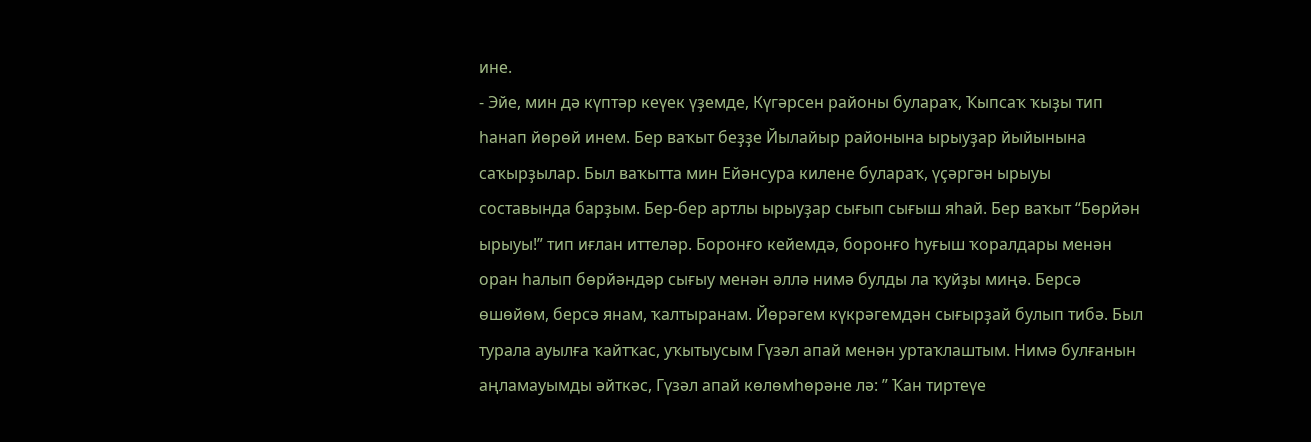ине.
- Эйе, мин дә күптәр кеүек үҙемде, Күгәрсен районы булараҡ, Ҡыпсаҡ ҡыҙы тип һанап йөрөй инем. Бер ваҡыт беҙҙе Йылайыр районына ырыуҙар йыйынына саҡырҙылар. Был ваҡытта мин Ейәнсура килене булараҡ, үҫәргән ырыуы составында барҙым. Бер-бер артлы ырыуҙар сығып сығыш яһай. Бер ваҡыт “Бөрйән ырыуы!” тип иғлан иттеләр. Боронғо кейемдә, боронғо һуғыш ҡоралдары менән оран һалып бөрйәндәр сығыу менән әллә нимә булды ла ҡуйҙы миңә. Берсә өшөйөм, берсә янам, ҡалтыранам. Йөрәгем күкрәгемдән сығырҙай булып тибә. Был турала ауылға ҡайтҡас, уҡытыусым Гүзәл апай менән уртаҡлаштым. Нимә булғанын аңламауымды әйткәс, Гүзәл апай көлөмһөрәне лә: ” Ҡан тиртеүе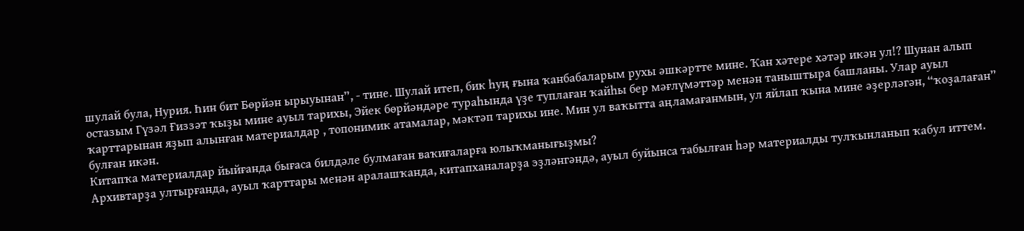шулай була, Нурия. Һин бит Бөрйән ырыуынан”, - тине. Шулай итеп, бик һуң ғына ҡанбабаларым рухы әшкәртте мине. Ҡан хәтере хәтәр икән ул!? Шунан алып остазым Гүзәл Ғиззәт ҡыҙы мине ауыл тарихы, Эйек бөрйәндәре тураһында үҙе туплаған ҡайһы бер мәғлүмәттәр менән таныштыра башланы. Улар ауыл ҡарттарынан яҙып алынған материалдар , топонимик атамалар, мәктәп тарихы ине. Мин ул ваҡытта аңламағанмын, ул яйлап ҡына мине әҙерләгән, “ҡоҙалаған” булған икән.
Китапҡа материалдар йыйғанда бығаса билдәле булмаған ваҡиғаларға юлыҡманығыҙмы?
Архивтарҙа ултырғанда, ауыл ҡарттары менән аралашҡанда, китапханаларҙа эҙләнгәндә, ауыл буйынса табылған һәр материалды тулҡынланып ҡабул иттем.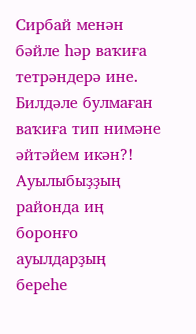Сирбай менән бәйле һәр ваҡиға тетрәндерә ине. Билдәле булмаған ваҡиға тип нимәне әйтәйем икән?! Ауылыбыҙҙың районда иң боронғо ауылдарҙың береһе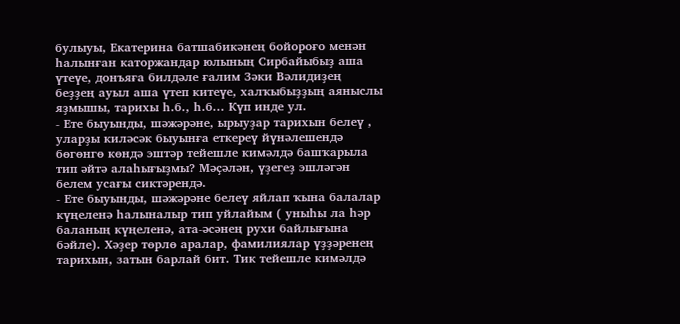булыуы, Екатерина батшабикәнең бойороғо менән һалынған каторжандар юлының Сирбайыбыҙ аша үтеүе, донъяға билдәле ғалим Зәки Вәлидиҙең беҙҙең ауыл аша үтеп китеүе, халҡыбыҙҙың аяныслы яҙмышы, тарихы һ.б., һ.б... Күп инде ул.
- Ете быуынды, шәжәрәне, ырыуҙар тарихын белеү , уларҙы киләсәк быуынға еткереү йүнәлешендә бөгөнгө көндә эштәр тейешле кимәлдә башҡарыла тип әйтә алаһығыҙмы? Мәҫәлән, үҙегеҙ эшләгән белем усағы сиктәрендә.
- Ете быуынды, шәжәрәне белеү яйлап ҡына балалар күңеленә һалыналыр тип уйлайым ( уныһы ла һәр баланың күңеленә, ата-әсәнең рухи байлығына бәйле). Хәҙер төрлө аралар, фамилиялар үҙҙәренең тарихын, затын барлай бит. Тик тейешле кимәлдә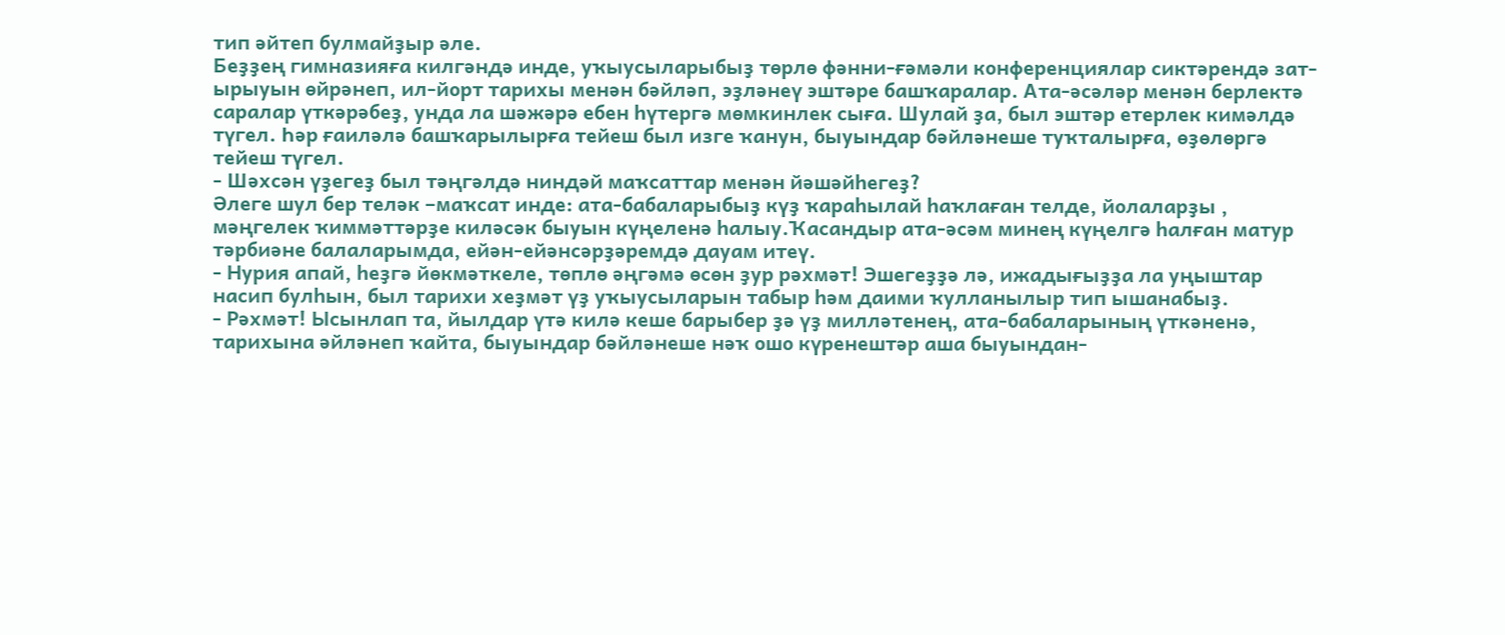тип әйтеп булмайҙыр әле.
Беҙҙең гимназияға килгәндә инде, уҡыусыларыбыҙ төрлө фәнни-ғәмәли конференциялар сиктәрендә зат-ырыуын өйрәнеп, ил-йорт тарихы менән бәйләп, эҙләнеү эштәре башҡаралар. Ата-әсәләр менән берлектә саралар үткәрәбеҙ, унда ла шәжәрә ебен һүтергә мөмкинлек сыға. Шулай ҙа, был эштәр етерлек кимәлдә түгел. Һәр ғаиләлә башҡарылырға тейеш был изге ҡанун, быуындар бәйләнеше туҡталырға, өҙөлөргә тейеш түгел.
- Шәхсән үҙегеҙ был тәңгәлдә ниндәй маҡсаттар менән йәшәйһегеҙ?
Әлеге шул бер теләк –маҡсат инде: ата-бабаларыбыҙ күҙ ҡараһылай һаҡлаған телде, йолаларҙы , мәңгелек ҡиммәттәрҙе киләсәк быуын күңеленә һалыу.Ҡасандыр ата-әсәм минең күңелгә һалған матур тәрбиәне балаларымда, ейән-ейәнсәрҙәремдә дауам итеү.
- Нурия апай, һеҙгә йөкмәткеле, төплө әңгәмә өсөн ҙур рәхмәт! Эшегеҙҙә лә, ижадығыҙҙа ла уңыштар насип булһын, был тарихи хеҙмәт үҙ уҡыусыларын табыр һәм даими ҡулланылыр тип ышанабыҙ.
- Рәхмәт! Ысынлап та, йылдар үтә килә кеше барыбер ҙә үҙ милләтенең, ата-бабаларының үткәненә, тарихына әйләнеп ҡайта, быуындар бәйләнеше нәҡ ошо күренештәр аша быуындан-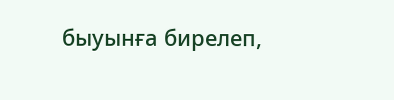быуынға бирелеп,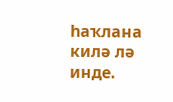һаҡлана килә лә инде.